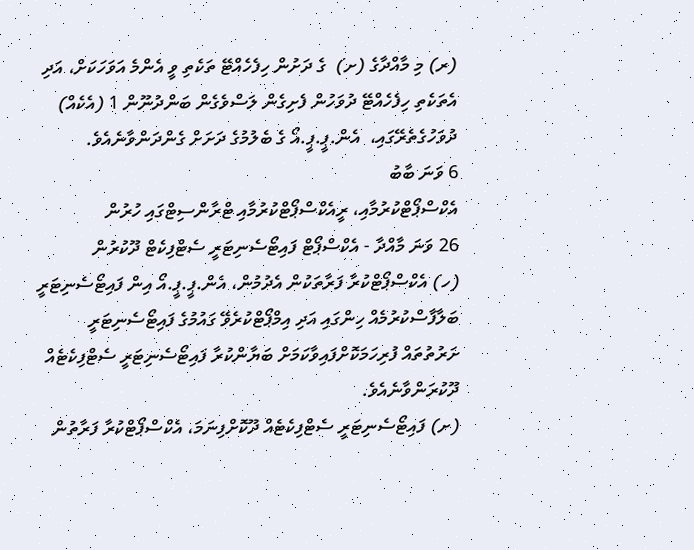(ރ) މި މާއްދާގެ (ށ)  ގެ ދަށުން ހިފެހެއްޓޭ ތަކެތި ވީ އެންމެ އަވަހަކަށް، އަދި އެތަކެތި ހިފެހެއްޓޭ ދުވަހުން ފެށިގެން ލަސްވެގެން ބަންދުނޫން 1 (އެކެއް)  ދުވަހުގެތެރޭގައި،  އެން.ޕީ.ޕީ.އޯ ގެ ބެލުމުގެ ދަށަށް ގެންދަންވާނެއެވެ.
6 ވަނަ ބާބު
އެކްސްޕޯޓްކުރުމާއި، ރީއެކްސްޕޯޓްކުރުމާއި ޓްރާންސިޓްގައި ހުރުން
26 ވަނަ މާއްދާ - އެކްސްޕޯޓް ފައިޓޯސެނިޓަރީ ސެޓްފިކެޓް ދޫކުރުން
(ހ) އެކްސްޕޯޓްކުރާ ފަރާތަކުން އެދުމުން، އެން.ޕީ.ޕީ.އޯ އިން ފައިޓޯސެނިޓަރީ ބަލާފާސްކުރުމެއް ހިންގައި އަދި އިމްޕޯޓްކުރެވޭ ގައުމުގެ ފައިޓޯސެނިޓަރީ ށަރުތުތައް ފުރިހަމަކޮށްފައިވާކަމަށް ބަޔާންކުރާ ފައިޓޯސެނިޓަރީ ސެޓްފިކެޓެއް ދޫކުރަންވާނެއެވެ.
(ށ) ފައިޓޯސެނިޓަރީ ސެޓްފިކެޓެއް ދޫކޮށްފިނަމަ، އެކްސްޕޯޓްކުރާ ފަރާތުން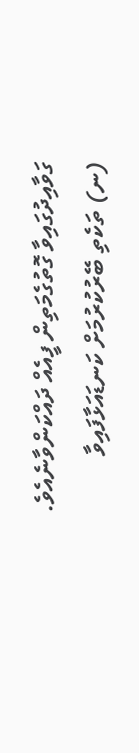ގަވާއިދުގައިވާ ގޮތުގެމަތިން ފީއެއް ދައްކަންވާނެއެވެ.
(ނ) ތަކެތި ބޭރުކުރުމަށް ކަނޑައަޅާފައިވާ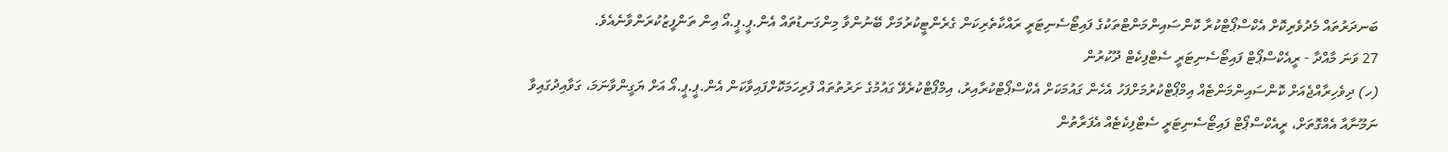ބަނދަރުތައް މެދުވެރިކޮށް އެކްސްޕޯޓްކުރާ ކޮންސައިންމަންޓްތަކުގެ ފައިޓޯސެނިޓަރީ ރައްކާތެރިކަން ގެރެންޓީކުރުމަށް ބޭނުންވާ މިންގަނޑުތައް އެން.ޕީ.ޕީ.އޯ އިން ތަންފީޒުކުރަންވާނެއެވެ.
27 ވަނަ މާއްދާ - ރީއެކްސްޕޯޓް ފައިޓޯސެނިޓަރީ ސެޓްފިކެޓް ދޫކުރުން
(ހ) ދިވެހިރާއްޖެއަށް ކޮންސައިންމަންޓެއް އިމްޕޯޓްކުރުމަށްފަހު އެހެން ގައުމަކަށް އެކްސްޕޯޓްކުރާއިރު، އިމްޕޯޓްކުރެވޭ ގައުމުގެ ށަރުތުތައް ފުރިހަމަކޮށްފައިވާކަން އެން.ޕީ.ޕީ.އޯ އަށް ޔަގީންވާނަމަ، ގަވާއިދުގައިވާ ނަމޫނާއާ އެއްގޮތަށް، ރީއެކްސްޕޯޓް ފައިޓޯސެނިޓަރީ ސެޓްފިކެޓެއް އެފަރާތުން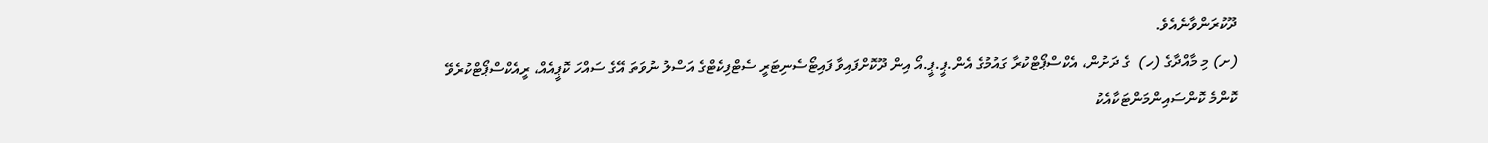ދޫކުރަންވާނެއެވެ.
(ށ) މި މާއްދާގެ (ހ)  ގެ ދަށުން، އެކްސްޕޯޓްކުރާ ގައުމުގެ އެން.ޕީ.ޕީ.އޯ އިން ދޫކޮށްފައިވާ ފައިޓޯސެނިޓަރީ ސެޓްފިކެޓްގެ އަސްލު ނުވަތަ އޭގެ ސައްހަ ކޮޕީއެއް، ރީއެކްސްޕޯޓްކުރެވޭ ކޮންމެ ކޮންސައިންމަންޓަކާއެކު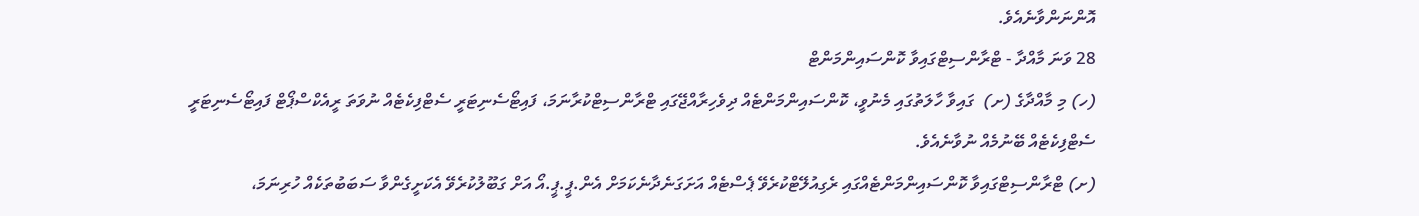އޮންނަންވާނެއެވެ.
28 ވަނަ މާއްދާ - ޓްރާންސިޓްގައިވާ ކޮންސައިންމަންޓް
(ހ) މި މާއްދާގެ (ށ)  ގައިވާ ހާލަތުގައި މެނުވީ، ކޮންސައިންމަންޓެއް ދިވެހިރާއްޖޭގައި ޓްރާންސިޓްކުރާނަމަ، ފައިޓޯސެނިޓަރީ ސެޓްފިކެޓެއް ނުވަތަ ރީއެކްސްޕޯޓް ފައިޓޯސެނިޓަރީ ސެޓްފިކެޓެއް ބޭނުމެއް ނުވާނެއެވެ.
(ށ) ޓްރާންސިޓްގައިވާ ކޮންސައިންމަންޓެއްގައި ރެގިއުލޭޓްކުރެވޭ ޕެސްޓެއް އަށަގަނެދާނެކަމަށް އެން.ޕީ.ޕީ.އޯ އަށް ގަބޫލުކުރެވޭ އެކަށީގެންވާ ސަބަބުތަކެއް ހުރިނަމަ،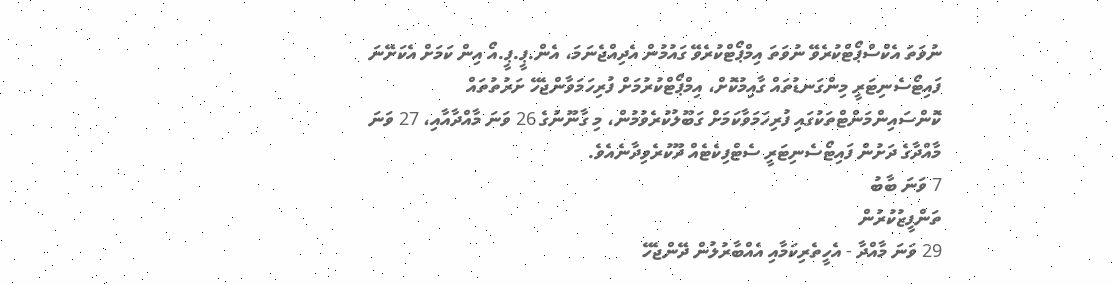ނުވަތަ އެކްސްޕޯޓްކުރެވޭ ނުވަތަ އިމްޕޯޓްކުރެވޭ ގައުމުން އެދިއްޖެނަމަ، އެން.ޕީ.ޕީ.އޯ އިން ކަމަށް އެކަށޭނަ ފައިޓޯސެނިޓަރީ މިންގަނޑުތައް ގާއިމުކޮށް، އިމްޕޯޓްކުރުމަށް ފުރިހަމަވާންޖެހޭ ށަރުތުތައް ކޮންސައިންމަންޓްތަކުގައި ފުރިހަމަވާކަމަށް ގަބޫލުކުރެވުމުން، މި ގާނޫނުގެ 26 ވަނަ މާއްދާއާއި، 27 ވަނަ މާއްދާގެ ދަށުން ފައިޓޯސެނިޓަރީ ސެޓްފިކެޓެއް ދޫކުރެވިދާނެއެވެ.
7 ވަނަ ބާބު
ތަންފީޒުކުރުން
29 ވަނަ މާއްދާ - އެހީތެރިކަމާއި އެއްބާރުލުން ދޭންޖެހޭ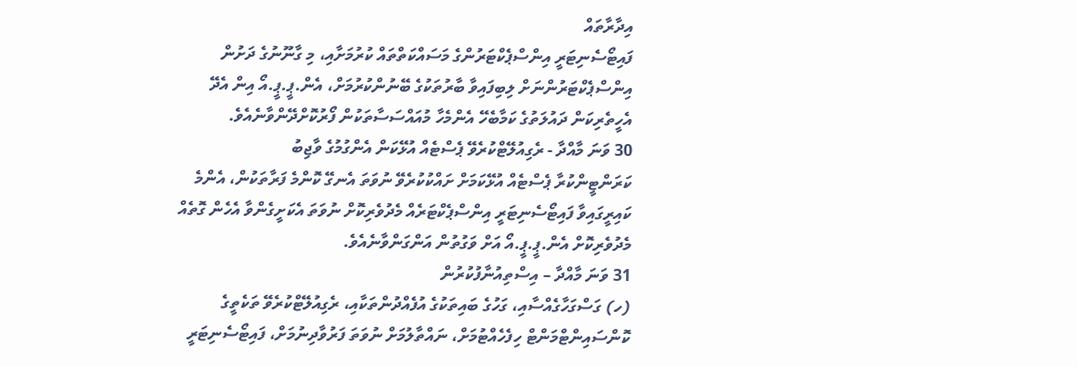އިދާރާތައް
ފައިޓޯސެނިޓަރީ އިންސްޕެކްޓަރުންގެ މަސައްކަތްތައް ކުރުމަށާއި، މި ގާނޫނުގެ ދަށުން އިންސްޕެކްޓަރުންނަށް ލިބިފައިވާ ބާރުތަކުގެ ބޭނުންކުރުމަށް، އެން.ޕީ.ޕީ.އޯ އިން އެދޭ އެހީތެރިކަން ދައުލަތުގެ ކަމާބެހޭ އެންމެހާ މުއައްސަސާތަކުން ފޯރުކޮށްދޭންވާނެއެވެ.
30 ވަނަ މާއްދާ - ރެގިއުލޭޓްކުރެވޭ ޕެސްޓެއް އުޅޭކަން އެންގުމުގެ ވާޖިބު
ކަރަންޓީންކުރާ ޕެސްޓެއް އުޅޭކަމަށް ށައްކުކުރެވޭ ނުވަތަ އެނގޭ ކޮންމެ ފަރާތަކުން، އެންމެ ކައިރީގައިވާ ފައިޓޯސެނިޓަރީ އިންސްޕެކްޓަރެއް މެދުވެރިކޮށް ނުވަތަ އެކަށީގެންވާ އެހެން ގޮތެއް މެދުވެރިކޮށް އެން.ޕީ.ޕީ.އޯ އަށް ވަގުތުން އަންގަންވާނެއެވެ.
31 ވަނަ މާއްދާ – އިސްތިއުނާފުކުރުން
(ހ) ގަސްގަހާގެއްސާއި، ގަހުގެ ބައިތަކުގެ އުފެއްދުންތަކާއި، ރެގިއުލޭޓްކުރެވޭ ތަކެތީގެ ކޮންސައިންޓްމަންޓް ހިފެހެއްޓުމަށް، ނައްތާލުމަށް ނުވަތަ ފަރުވާދިނުމަށް، ފައިޓޯސެނިޓަރީ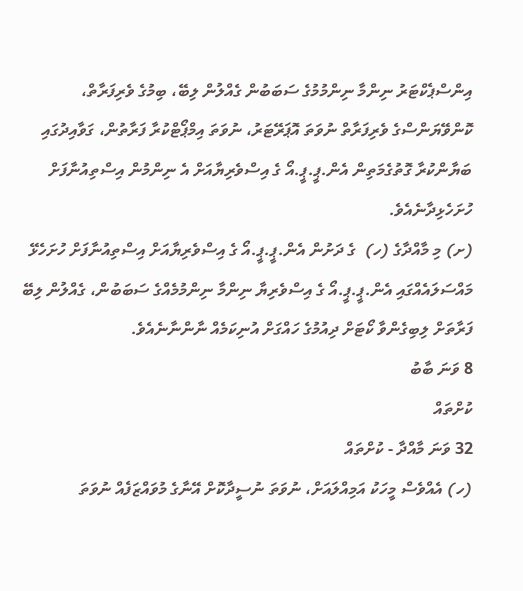އިންސްޕެކްޓަރު ނިންމާ ނިންމުމުގެ ސަބަބުން ގެއްލުން ލިބޭ، ބިމުގެ ވެރިފަރާތް، ކޮންވޭޔަންސްގެ ވެރިފަރާތް ނުވަތަ އޮޕަރޭޓަރު، ނުވަތަ އިމްޕޯޓްކުރާ ފަރާތުން، ގަވާއިދުގައި ބަޔާންކުރާ ގޮތުގެމަތިން އެން.ޕީ.ޕީ.އޯ ގެ އިސްވެރިޔާއަށް އެ ނިންމުން އިސްތިއުނާފަށް ހުށަހެޅިދާނެއެވެ.
(ށ) މި މާއްދާގެ (ހ)  ގެ ދަށުން އެން.ޕީ.ޕީ.އޯ ގެ އިސްވެރިޔާއަށް އިސްތިއުނާފަށް ހުށަހެޅޭ މައްސަލައެއްގައި އެން.ޕީ.ޕީ.އޯ ގެ އިސްވެރިޔާ ނިންމާ ނިންމުމެއްގެ ސަބަބުން، ގެއްލުން ލިބޭ ފަރާތަށް ލިބިގެންވާ ކޯޓަށް ދިއުމުގެ ހައްގަށް އުނިކަމެއް ނާންނާނެއެވެ.
8 ވަނަ ބާބު
ކުށްތައް
32 ވަނަ މާއްދާ - ކުށްތައް
(ހ) އެއްވެސް މީހަކު އަމިއްލައަށް، ނުވަތަ ނުސީދާކޮށް އޭނާގެ މުވައްޒަފެއް ނުވަތަ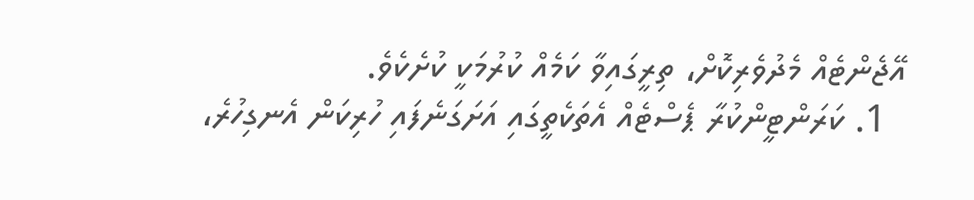އޭޖެންޓެއް މެދުވެރިކޮށް، ތިރީގައިވާ ކަމެއް ކުރުމަކީ ކުށެކެވެ.
  1. ކަރަންޓީންކުރާ ޕެސްޓެއް އެތަކެތީގައި އަށަގަނެފައި ހުރިކަން އެނގިހުރެ،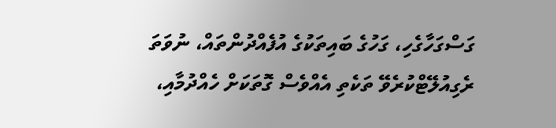ގަސްގަހާގެހި، ގަހުގެ ބައިތަކުގެ އުފެއްދުންތައް، ނުވަތަ ރެގިއުލޭޓްކުރެވޭ ތަކެތި އެއްވެސް ގޮތަކަށް ހެއްދުމާއި،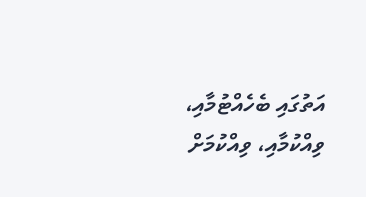އަތުގައި ބެހެއްޓުމާއި، ވިއްކުމާއި، ވިއްކުމަށް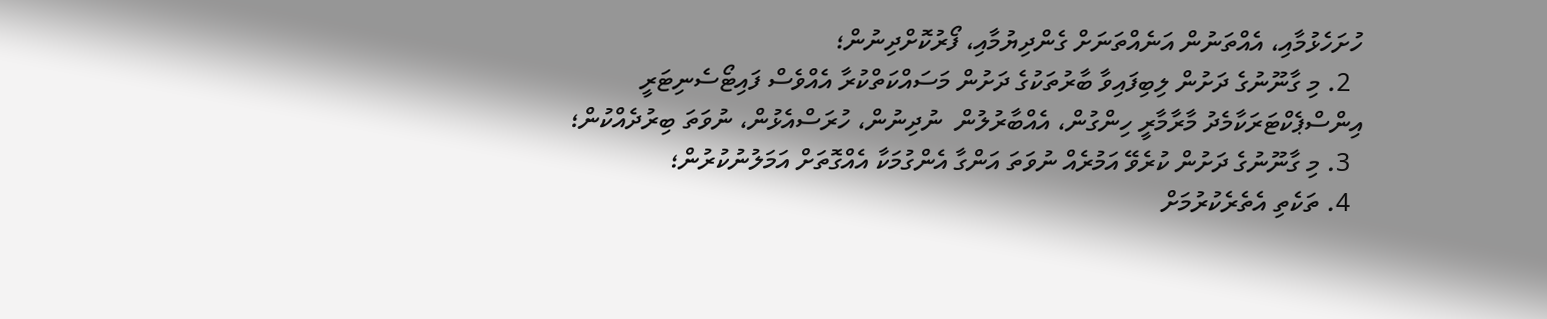ހުށަހެޅުމާއި، އެއްތަނުން އަނެއްތަނަށް ގެންދިޔުމާއި، ފޯރުކޮށްދިނުން؛
  2. މި ގާނޫނުގެ ދަށުން ލިބިފައިވާ ބާރުތަކުގެ ދަށުން މަސައްކަތްކުރާ އެއްވެސް ފައިޓޯސެނިޓަރީ އިންސްޕެކްޓަރަކާމެދު މާރާމާރީ ހިންގުން، އެއްބާރުލުން  ނުދިނުން، ހުރަސްއެޅުން، ނުވަތަ ބިރުދެއްކުން؛
  3. މި ގާނޫނުގެ ދަށުން ކުރެވޭ އަމުރެއް ނުވަތަ އަންގާ އެންގުމަކާ އެއްގޮތަށް އަމަލުނުކުރުން؛
  4. ތަކެތި އެތެރެކުރުމަށް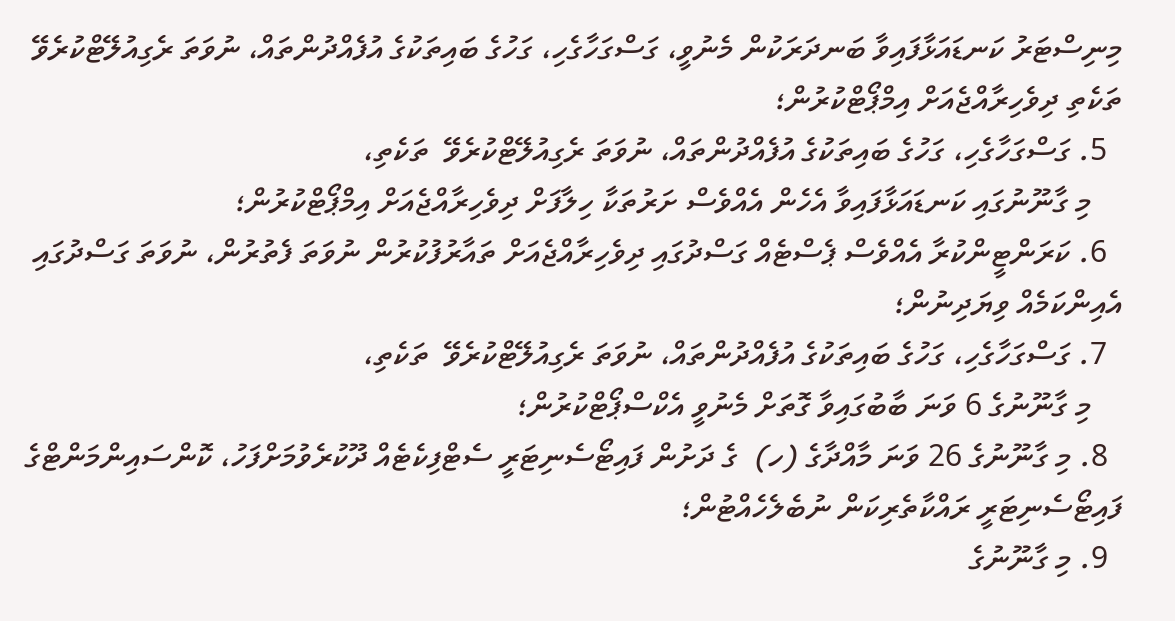މިނިސްޓަރު ކަނޑައަޅާފައިވާ ބަނދަރަކުން މެނުވީ، ގަސްގަހާގެހި، ގަހުގެ ބައިތަކުގެ އުފެއްދުންތައް، ނުވަތަ ރެގިއުލޭޓްކުރެވޭ ތަކެތި ދިވެހިރާއްޖެއަށް އިމްޕޯޓްކުރުން؛
  5. ގަސްގަހާގެހި، ގަހުގެ ބައިތަކުގެ އުފެއްދުންތައް، ނުވަތަ ރެގިއުލޭޓްކުރެވޭ  ތަކެތި،
    މި ގާނޫނުގައި ކަނޑައަޅާފައިވާ އެހެން އެއްވެސް ށަރުތަކާ ހިލާފަށް ދިވެހިރާއްޖެއަށް އިމްޕޯޓްކުރުން؛
  6. ކަރަންޓީންކުރާ އެއްވެސް ޕެސްޓެއް ގަސްދުގައި ދިވެހިރާއްޖެއަށް ތައާރުފުކުރުން ނުވަތަ ފެތުރުން، ނުވަތަ ގަސްދުގައި އެއިންކަމެއް ވިޔަދިނުން؛
  7. ގަސްގަހާގެހި، ގަހުގެ ބައިތަކުގެ އުފެއްދުންތައް، ނުވަތަ ރެގިއުލޭޓްކުރެވޭ  ތަކެތި،
    މި ގާނޫނުގެ 6 ވަނަ ބާބުގައިވާ ގޮތަށް މެނުވީ އެކްސްޕޯޓްކުރުން؛
  8. މި ގާނޫނުގެ 26 ވަނަ މާއްދާގެ (ހ)  ގެ ދަށުން ފައިޓޯސެނިޓަރީ ސެޓްފިކެޓެއް ދޫކުރެވުމަށްފަހު، ކޮންސައިންމަންޓްގެ ފައިޓޯސެނިޓަރީ ރައްކާތެރިކަން ނުބެލެހެއްޓުން؛
  9. މި ގާނޫނުގެ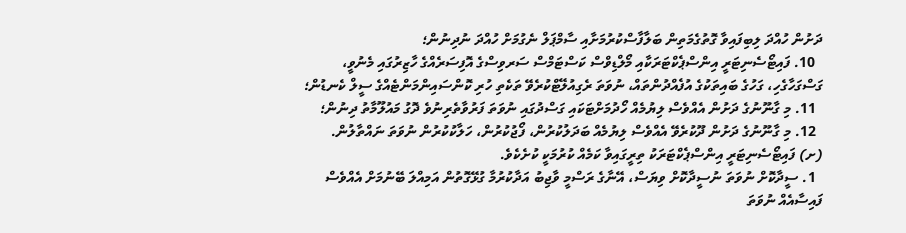ދަށުން ހުއްދަ ލިބިފައިވާ ގޮތުގެމަތިން ބަލާފާސްކުރުމަށާއި ސާމްޕަލް ނެގުމަށް ހުއްދަ ނުދިނުން؛
  10. ފައިޓޯސެނިޓަރީ އިންސްޕެކްޓަރަކާއި މޯލްޑިވްސް ކަސްޓަމްސް ސަރވިސްގެ އޮފިސަރެއްގެ ހާޒިރުގައި މެނުވީ، ގަސްގަހާގެހި، ގަހުގެ ބައިތަކުގެ އުފެއްދުންތައް، ނުވަތަ ރެގިއުލޭޓްކުރެވޭ ތަކެތި ހުރި ކޮންސައިންމަންޓެއްގެ ސީލް ކެނޑުން؛
  11. މި ގާނޫނުގެ ދަށުން އެއްވެސް ލިޔުމެއް ހޯދުމަށްޓަކައި ގަސްދުގައި ނުވަތަ ފަރުވާތެރިނުވެ ދޮގު މައުލޫމާތު ދިނުން؛
  12. މި ގާނޫނުގެ ދަށުން ދޫކުރެވޭ އެއްވެސް ލިޔުމެއް ބަދަލުކުރުން، ފޯޖުކުރުން، ހަލާކުކުރުން ނުވަތަ ނައްތާލުން.
(ށ) ފައިޓޯސެނިޓަރީ އިންސްޕެކްޓަރަކު ތިރީގައިވާ ކަމެއް ކުރުމަކީ ކުށެކެވެ.
  1. ސީދާކޮށް ނުވަތަ ނުސީދާކޮށް ވިޔަސް، އޭނާގެ ރަސްމީ ވާޖިބު އަދާކުރުމާ ގުޅޭގޮތުން އަމިއްލަ ބޭނުމަށް އެއްވެސް ފައިސާއެއް ނުވަތަ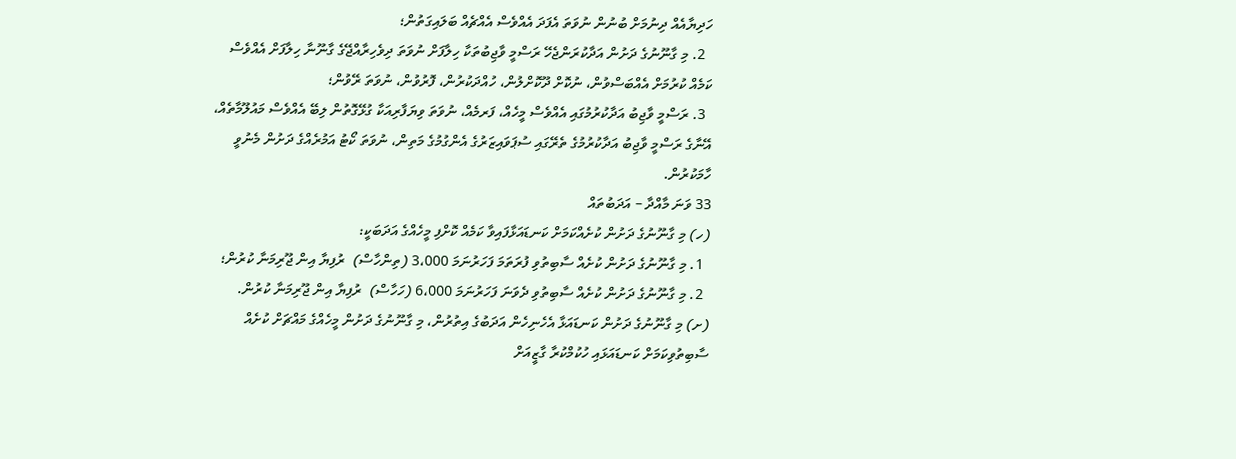ހަދިޔާއެއް ދިނުމަށް ބުނުން ނުވަތަ އެފަދަ އެއްވެސް އެއްޗެއް ބަލައިގަތުން؛
  2. މި ގާނޫނުގެ ދަށުން އަދާކުރަންޖެހޭ ރަސްމީ ވާޖިބުތަކާ ހިލާފަށް ނުވަތަ ދިވެހިރާއްޖޭގެ ގާނޫނާ ހިލާފަށް އެއްވެސް ކަމެއް ކުރުމަށް އެއްބަސްވުން، ނުކޮށް ދޫކޮށްލުން، ހުއްދަކުރުން، ފޮރުވުން، ނުވަތަ ރޭވުން؛
  3. ރަސްމީ ވާޖިބު އަދާކުރުމުގައި އެއްވެސް މީހެއް، ފަރމެއް، ނުވަތަ ވިޔަފާރިއަކާ ގުޅޭގޮތުން ލިބޭ އެއްވެސް މައުލޫމާތެއް، އޭނާގެ ރަސްމީ ވާޖިބު އަދާކުރުމުގެ ތެރޭގައި ސުޕަވައިޒަރުގެ އެންގުމުގެ މަތިން، ނުވަތަ ކޯޓު އަމުރެއްގެ ދަށުން މެނުވީ ހާމަކުރުން.
33 ވަނަ މާއްދާ – އަދަބުތައް
(ހ) މި ގާނޫނުގެ ދަށުން ކުށެއްކަމަށް ކަނޑައަޅާފައިވާ ކަމެއް ކޮށްފި މީހެއްގެ އަދަބަކީ:
  1. މި ގާނޫނުގެ ދަށުން ކުށެއް ސާބިތުވި ފުރަތަމަ ފަހަރުނަމަ 3،000 (ތިންހާސް)  ރުފިޔާ އިން ޖޫރިމަނާ ކުރުން؛
  2. މި ގާނޫނުގެ ދަށުން ކުށެއް ސާބިތުވި ދެވަނަ ފަހަރުނަމަ 6،000 (ހަހާސް)  ރުފިޔާ އިން ޖޫރިމަނާ ކުރުން.
(ށ) މި ގާނޫނުގެ ދަށުން ކަނޑައަޅާ އެހެނިހެން އަދަބުގެ އިތުރުން، މި ގާނޫނުގެ ދަށުން މީހެއްގެ މައްޗަށް ކުށެއް ސާބިތުވިކަމަށް ކަނޑައަޅައި ހުކުމްކުރާ ގާޒީއަށް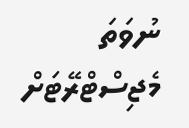ނުވަތަ މެޖިސްޓްރޭޓަށް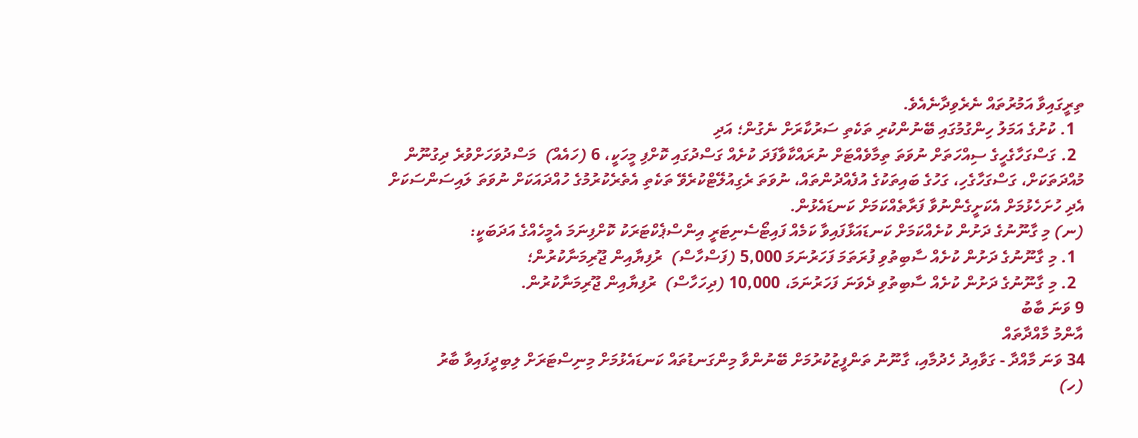ތިރީގައިވާ އަމުރުތައް ނެރެވިދާނެއެވެ.
  1. ކުށުގެ އަމަލު ހިންގުމުގައި ބޭނުންކުރި ތަކެތި ސަރުކާރަށް ނެގުން؛ އަދި
  2. ގަސްގަހާގެހީގެ ސިއްހަތަށް ނުވަތަ ތިމާވެއްޓަށް ނުރައްކާވާފަދަ ކުށެއް ގަސްދުގައި ކޮށްފި މީހަކީ، 6 (ހައެއް)  މަސްދުވަހަށްވުރެ ދިގުނޫން މުއްދަތަކަށް، ގަސްގަހާގެހި، ގަހުގެ ބައިތަކުގެ އުފެއްދުންތައް، ނުވަތަ ރެގިއުލޭޓްކުރެވޭ ތަކެތި އެތެރެކުރުމުގެ ހުއްދައަކަށް ނުވަތަ ލައިސަންސަކަށް އެދި ހުށަހެޅުމަށް އެކަށީގެންނުވާ ފަރާތެއްކަމަށް ކަނޑައެޅުން.
(ނ) މި ގާނޫނުގެ ދަށުން ކުށެއްކަމަށް ކަނޑައަޅާފައިވާ ކަމެއް ފައިޓޯސެނިޓަރީ އިންސްޕެކްޓަރަކު ކޮށްފިނަމަ އެމީހެއްގެ އަދަބަކީ:
  1. މި ގާނޫނުގެ ދަށުން ކުށެއް ސާބިތުވި ފުރަތަމަ ފަހަރުނަމަ 5,000 (ފަސްހާސް)  ރުފިޔާއިން ޖޫރިމަނާކުރުން؛
  2. މި ގާނޫނުގެ ދަށުން ކުށެއް ސާބިތުވި ދެވަނަ ފަހަރުނަމަ، 10,000 (ދިހަހާސް)  ރުފިޔާއިން ޖޫރިމަނާކުރުން.
9 ވަނަ ބާބު
އާންމު މާއްދާތައް
34 ވަނަ މާއްދާ - ގަވާއިދު ހެދުމާއި، ގާނޫނު ތަންފީޒުކުރުމަށް ބޭނުންވާ މިންގަނޑުތައް ކަނޑައެޅުމަށް މިނިސްޓަރަށް ލިބިދީފައިވާ ބާރު
(ހ)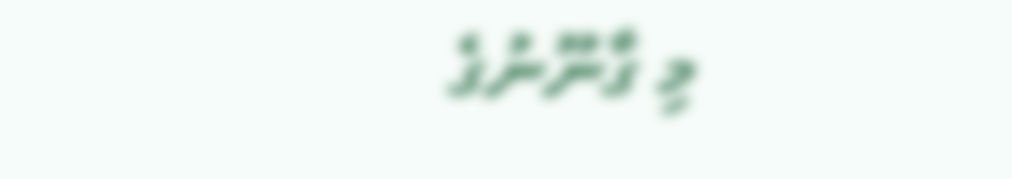މި ގާނޫނުގެ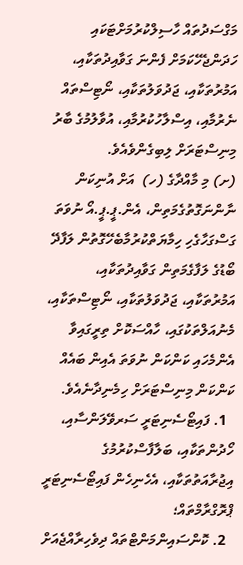މަގްސަދުތައް ހާސިލްކުރުމަށްޓަކައި ހަދަންޖެހޭކަމަށް ފެންނަ ގަވާއިދުތަކާއި، އަމުރުތަކާއި، ޖަދުވަލުތަކާއި، ނޯޓިސްތައް ނެރުމާއި، އިސްލާހުކުރުމާއި، އުވާލުމުގެ ބާރު މިނިސްޓަރަށް ލިބިގެންވެއެވެ.
(ށ) މި މާއްދާގެ (ހ)  އަށް އުނިކަން ނާންނަގޮތުގެމަތިން، އެން.ޕީ.ޕީ.އޯ ނުވަތަ ގަސްގަހާގެހި ހިމާޔަތްކުރުމާބެހޭގޮތުން ލަފާދޭ ބޯޑުގެ ލަފާގެމަތިން ގަވާއިދުތަކާއި، އަމުރުތަކާއި، ޖަދުވަލުތަކާއި، ނޯޓިސްތަކާއި، މެނުއަލްތަކުގައި، ހާއްސަކޮށް ތިރީގައިވާ އެންމެހައި ކަންކަން ނުވަތަ އެއިން ބައެއް ކަންކަން މިނިސްޓަރަށް ހިމެނިދާނެއެވެ.
  1. ފައިޓޯސެނިޓަރީ ސަރވޭލަންސާއި، ހޯދުންތަކާއި، ބަލާފާސްކުރުމުގެ އިޖުރާއަތުތަކާއި، އެހެނިހެން ފައިޓޯސެނިޓަރީ ޕްރޮގްރާމްތައް؛
  2. ކޮންސައިންމަންޓްތައް ދިވެހިރާއްޖެއަށް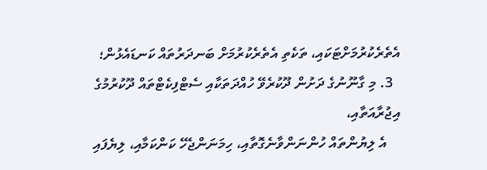އެތެރެކުރުމަށްޓަކައި، ތަކެތި އެތެރެކުރުމަށް ބަނދަރުތައް ކަނޑައެޅުން؛
  3. މި ގާނޫނުގެ ދަށުން ދޫކުރެވޭ ހުއްދަތަކާއި ސެޓްފިކެޓްތައް ދޫކުރުމުގެ އިޖުރާއަތާއި،
    އެ ލިޔުންތައް ހުންނަންވާނެގޮތާއި، ހިމަނަންޖެހޭ ކަންކަމާއި، ލިޔެފައި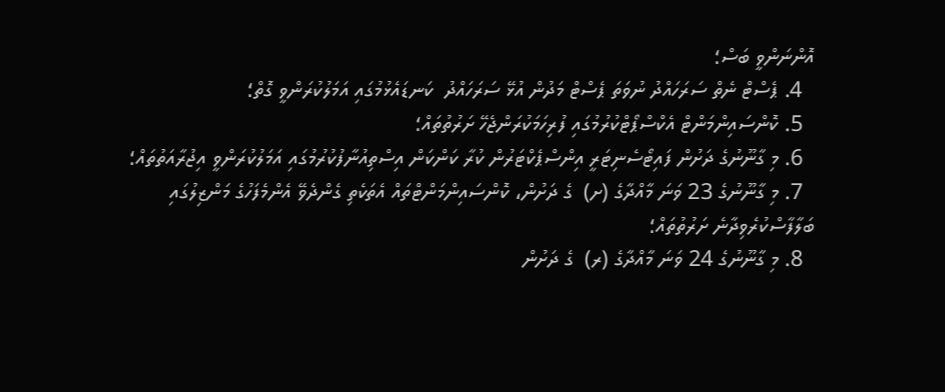އޮންނަންވީ ބަސް؛
  4. ޕެސްޓް ނެތް ސަރަހައްދު ނުވަތަ ޕެސްޓް މަދުން އުޅޭ ސަރަހައްދު  ކަނޑައެޅުމުގައި އަމަލުކުރަންވީ ގޮތް؛
  5. ކޮންސައިންމަންޓް އެކްސްޕޯޓްކުރުމުގައި ފުރިހަމަކުރަންޖެހޭ ށަރުތުތައް؛
  6. މި ގާނޫނުގެ ދަށުން ފައިޓޯސެނިޓަރީ އިންސްޕެކްޓަރުން ކުރާ ކަންކަން އިސްތިއުނާފުކުރުމުގައި އަމަލުކުރަންވީ އިޖުރާއަތުތައް؛
  7. މި ގާނޫނުގެ 23 ވަނަ މާއްދާގެ (ށ)  ގެ ދަށުން، ކޮންސައިންމަންޓްތައް އެތަކެތި ގެންދެވޭ އެންމެފަހުގެ މަންޒިލުގައި ބަލާފާސްކުރެވިދާނެ ށަރުތުތައް؛
  8. މި ގާނޫނުގެ 24 ވަނަ މާއްދާގެ (ރ)  ގެ ދަށުން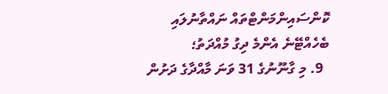ކޮންސައިންމަންޓްތައް ނައްތާނުލައި ބެހެއްޓޭނެ އެންމެ ދިގު މުއްދަތު؛
  9. މި ގާނޫނުގެ 31 ވަނަ މާއްދާގެ ދަށުން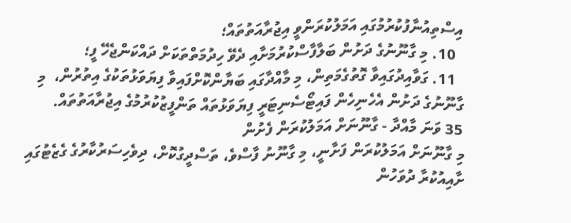އިސްތިއުނާފުކުރުމުގައި އަމަލުކުރަންވީ އިޖުރާއަތުތައް؛
  10. މި ގާނޫނުގެ ދަށުން ބަލާފާސްކުރުމަށާއި ދެވޭ ހިދުމަތްތަކަށް ދައްކަންޖެހޭ ފީ؛
  11. ގަވާއިދުގައިވާ ގޮތުގެމަތިން، މި މާއްދާގައި ބަޔާންކޮށްފައިވާ ފިޔަވަޅުތަކުގެ އިތުރުން،  މި ގާނޫނުގެ ދަށުން އެހެނިހެން ފައިޓޯސެނިޓަރީ ފިޔަވަޅުތައް ތަންފީޒުކުރުމުގެ އިޖުރާއަތުތައް.
35 ވަނަ މާއްދާ - ގާނޫނަށް އަމަލުކުރަން ފެށުން
މި ގާނޫނަށް އަމަލުކުރަން ފަށާނީ، މި ގާނޫނު ފާސްވެ، ތަސްދީގުކޮށް، ދިވެހިސަރުކާރުގެ ގެޒެޓުގައި ށާއިއުކުރާ ދުވަހުން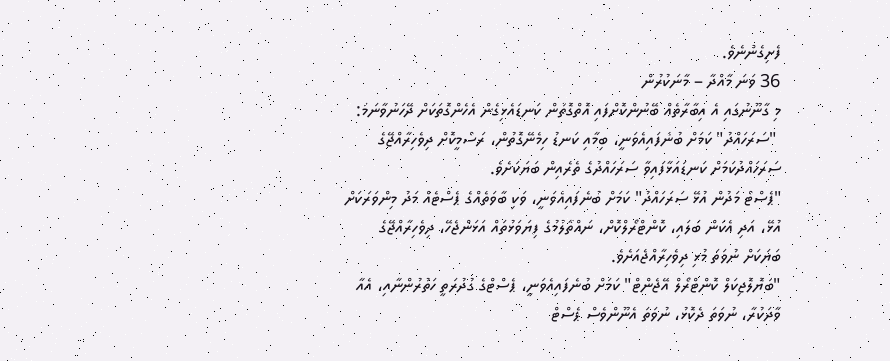ފެށިގެންނެވެ.
36 ވަނަ މާއްދާ – މާނަކުރުން
މި ގާނޫނުގައި އެ އިބާރާތެއް ބޭނުންކޮށްފައި އޮތްގޮތުން ކަނޑައެޅިގެން އެހެންގޮތަކަށް ދޭހަނުވާނަމަ:
 "ސަރަހައްދު" ކަމަށް ބުނެފައިއެވަނީ، ބިމާއި ކަނޑު ހިމެނޭގޮތުން، ރަސްމީކޮށް ދިވެހިރާއްޖޭގެ ސަރަހައްދުކަމަށް ކަނޑައަޅާފައިވާ ސަރަހައްދުގެ ތެރެއިން ބަޔަކަށެވެ.
"ޕެސްޓް މަދުން އުޅޭ ސަރަހައްދު" ކަމަށް ބުނެފައިއެވަނީ، ވަކި ބާވަތެއްގެ ޕެސްޓެއް މަދު މިންވަރަކަށް އުޅޭ، އަދި އެކަން ބަލައި، ކޮންޓްރޯލްކޮށް، ނައްތާލުމުގެ ފިޔަވަޅުތައް އަޅަންޖެހޭ، ދިވެހިރާއްޖޭގެ ބަޔަކަށް ނުވަތަ މުޅި ދިވެހިރާއްޖެއަށެވެ.
"ބަޔޮލޮޖިކަލް ކޮންޓްރޯލް އޭޖެންޓް" ކަމަށް ބުނެފައިއެވަނީ، ޕެސްޓްގެ ގުދުރަތީ ހަތުރުންނާއި، އެއާ ވާދަކުރާ، ނުވަތަ ދެކޮޅު، ނުވަތަ އެނޫންވެސް ޕެސްޓް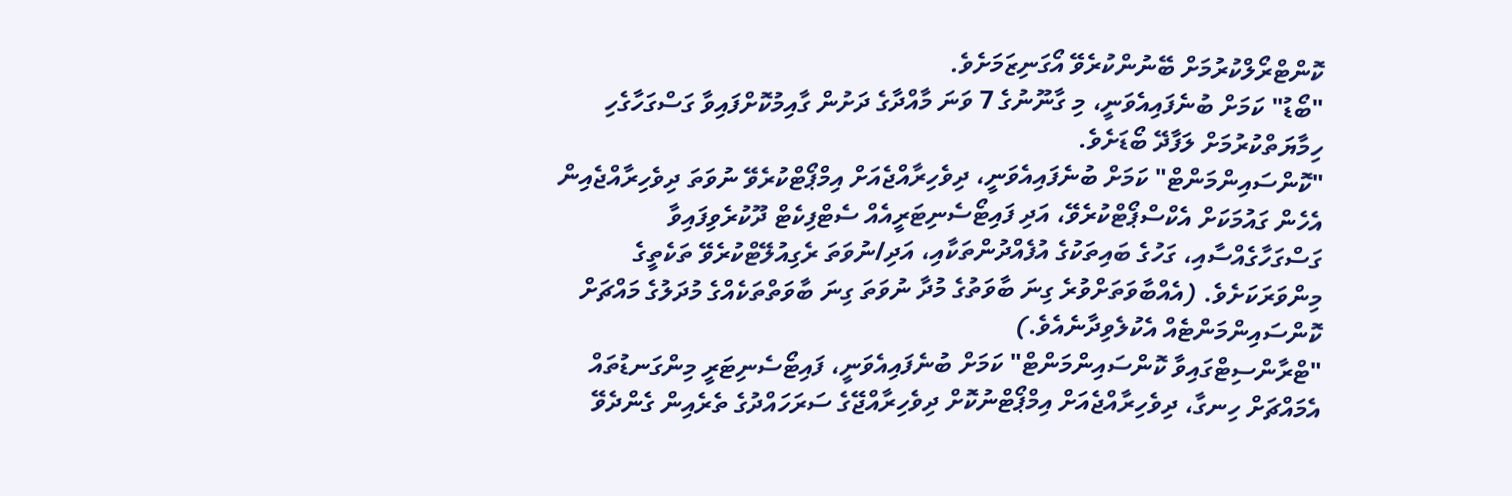ކޮންޓްރޯލްކުރުމަށް ބޭނުންކުރެވޭ އޯގަނިޒަމަށެވެ.
"ބޯޑު" ކަމަށް ބުނެފައިއެވަނީ، މި ގާނޫނުގެ 7 ވަނަ މާއްދާގެ ދަށުން ގާއިމުކޮށްފައިވާ ގަސްގަހާގެހި ހިމާޔަތްކުރުމަށް ލަފާދޭ ބޯޑަށެވެ.
"ކޮންސައިންމަންޓް" ކަމަށް ބުނެފައިއެވަނީ، ދިވެހިރާއްޖެއަށް އިމްޕޯޓްކުރެވޭ ނުވަތަ ދިވެހިރާއްޖެއިން އެހެން ގައުމަކަށް އެކްސްޕޯޓްކުރެވޭ، އަދި ފައިޓޯސެނިޓަރީއެއް ސެޓްފިކެޓް ދޫކުރެވިފައިވާ ގަސްގަހާގެއްސާއި، ގަހުގެ ބައިތަކުގެ އުފެއްދުންތަކާއި، އަދި/ނުވަތަ ރެގިއުލޭޓްކުރެވޭ ތަކެތީގެ މިންވަރަކަށެވެ. (އެއްބާވަތަށްވުރެ ގިނަ ބާވަތުގެ މުދާ ނުވަތަ ގިނަ ބާވަތްތަކެއްގެ މުދަލުގެ މައްޗަށް ކޮންސައިންމަންޓެއް އެކުލެވިދާނެއެވެ.)
"ޓްރާންސިޓްގައިވާ ކޮންސައިންމަންޓް" ކަމަށް ބުނެފައިއެވަނީ، ފައިޓޯސެނިޓަރީ މިންގަނޑުތައް އެމައްޗަށް ހިނގާ، ދިވެހިރާއްޖެއަށް އިމްޕޯޓްނުކޮށް ދިވެހިރާއްޖޭގެ ސަރަހައްދުގެ ތެރެއިން ގެންދެވޭ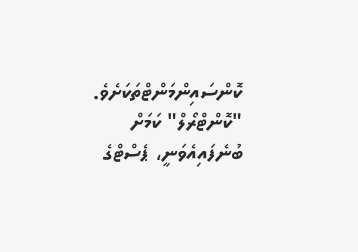ކޮންސައިންމަންޓްތަކަށެވެ.
"ކޮންޓްރޯލް" ކަމަށް ބުނެފައިއެވަނީ، ޕެސްޓްގެ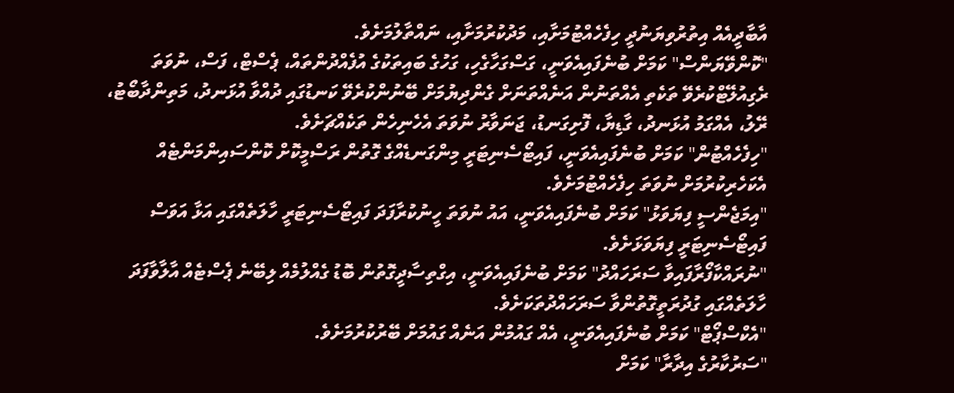އާބާދީއެއް އިތުރުވިޔަނުދީ ހިފެހެއްޓުމަށާއި، މަދުކުރުމަށާއި، ނައްތާލުމަށެވެ.
"ކޮންވޭޔަންސް" ކަމަށް ބުނެފައިއެވަނީ، ގަސްގަހާގެހި، ގަހުގެ ބައިތަކުގެ އުފެއްދުންތައް، ޕެސްޓް، ފަސް، ނުވަތަ ރެގިއުލޭޓްކުރެވޭ ތަކެތި އެއްތަނުން އަނެއްތަނަށް ގެންދިޔުމަށް ބޭނުންކުރެވޭ ކަނޑުގައި ދުއްވާ އުޅަނދު، މަތިންދާބޯޓު، ރޭލު، އެއްގަމު އުޅަނދު، ގާޑިޔާ، ފޮށިގަނޑު، ޖަނަވާރު ނުވަތަ އެހެނިހެން ތަކެއްޗަށެވެ.
"ހިފެހެއްޓުން" ކަމަށް ބުނެފައިއެވަނީ، ފައިޓޯސެނިޓަރީ މިންގަނޑެއްގެ ގޮތުން ރަސްމީކޮށް ކޮންސައިންމަންޓެއް އެކަހެރިކުރުމަށް ނުވަތަ ހިފެހެއްޓުމަށެވެ.
"އިމަޖެންސީ ފިޔަވަޅު" ކަމަށް ބުނެފައިއެވަނީ، އައު ނުވަތަ ހީނުކުރާފަދަ ފައިޓޯސެނިޓަރީ ހާލަތެއްގައި އަޅާ އަވަސް ފައިޓޯސެނިޓަރީ ފިޔަވަޅަށެވެ.
"ނުރައްކާފޯރާފައިވާ ސަރަހައްދު" ކަމަށް ބުނެފައިއެވަނީ، އިގްތިސާދީގޮތުން ބޮޑު ގެއްލުމެއް ލިބޭނެ ޕެސްޓެއް އާލާވާފަދަ ހާލަތެއްގައި ގުދުރަތީގޮތުންވާ ސަރަހައްދުތަކަށެވެ.
"އެކްސްޕޯޓް" ކަމަށް ބުނެފައިއެވަނީ، އެއް ގައުމުން އަނެއް ގައުމަށް ބޭރުކުރުމަށެވެ.
"ސަރުކާރުގެ އިދާރާ" ކަމަށް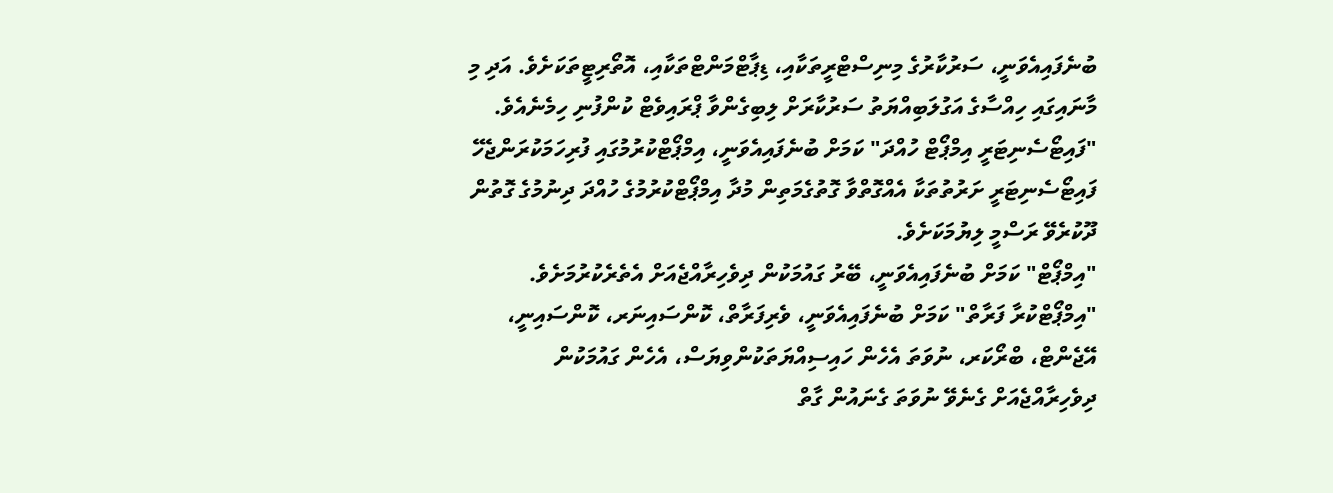ބުނެފައިއެވަނީ، ސަރުކާރުގެ މިނިސްޓްރީތަކާއި، ޑިޕާޓްމަންޓްތަކާއި، އޮތޯރިޓީތަކަށެވެ. އަދި މި މާނައިގައި ހިއްސާގެ އަގުލަބިއްޔަތު ސަރުކާރަށް ލިބިގެންވާ ޕްރައިވެޓް ކުންފުނި ހިމެނެއެވެ.
"ފައިޓޯސެނިޓަރީ އިމްޕޯޓް ހުއްދަ" ކަމަށް ބުނެފައިއެވަނީ، އިމްޕޯޓްކުރުމުގައި ފުރިހަމަކުރަންޖެހޭ ފައިޓޯސެނިޓަރީ ށަރުތުތަކާ އެއްގޮތްވާ ގޮތުގެމަތިން މުދާ އިމްޕޯޓްކުރުމުގެ ހުއްދަ ދިނުމުގެ ގޮތުން ދޫކުރެވޭ ރަސްމީ ލިޔުމަކަށެވެ.
"އިމްޕޯޓް" ކަމަށް ބުނެފައިއެވަނީ، ބޭރު ގައުމަކުން ދިވެހިރާއްޖެއަށް އެތެރެކުރުމަށެވެ.
"އިމްޕޯޓްކުރާ ފަރާތް" ކަމަށް ބުނެފައިއެވަނީ، ވެރިފަރާތް، ކޮންސައިނަރ، ކޮންސައިނީ، އޭޖެންޓް، ބްރޯކަރ، ނުވަތަ އެހެން ހައިސިއްޔަތަކުންވިޔަސް، އެހެން ގައުމަކުން ދިވެހިރާއްޖެއަށް ގެނެވޭ ނުވަތަ ގެނައުން ގާތް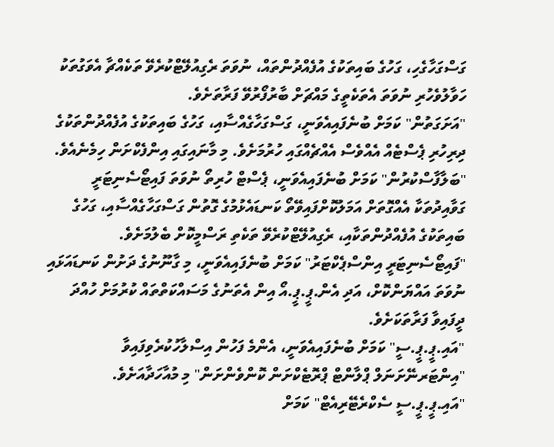ގަސްގަހާގެހި، ގަހުގެ ބައިތަކުގެ އުފެއްދުންތައް، ނުވަތަ ރެގިއުލޭޓްކުރެވޭ ތަކެއްޗާ އެވަގުތަކު ހަވާލުވެހުރި ނުވަތަ އެތަކެތީގެ މައްޗަށް ބާރުފޯރުވޭ ފަރާތަށެވެ.
"އަށަގަތުން" ކަމަށް ބުނެފައިއެވަނީ، ގަސްގަހާގެއްސާއި، ގަހުގެ ބައިތަކުގެ އުފެއްދުންތަކުގެ ދިރިހުރި ޕެސްޓެއް އެއްވެސް އެއްޗެއްގައި ހުރުމަށެވެ. މި މާނައިގައި އިންފެކްށަން ހިމެނެއެވެ.
"ބަލާފާސްކުރުން" ކަމަށް ބުނެފައިއެވަނީ، ޕެސްޓް ހުރިތޯ ނުވަތަ ފައިޓޯސެނިޓަރީ ގަވާއިދުތަކާ އެއްގޮތަށް އަމަލުކޮށްފައިވޭތޯ ކަނޑައެޅުމުގެ ގޮތުން ގަސްގަހާގެއްސާއި، ގަހުގެ ބައިތަކުގެ އުފެއްދުންތަކާއި، ރެގިއުލޭޓްކުރެވޭ ތަކެތި ރަސްމީކޮށް ބެލުމަށެވެ.
"ފައިޓޯސެނިޓަރީ އިންސްޕެކްޓަރު" ކަމަށް ބުނެފައިއެވަނީ، މި ގާނޫނުގެ ދަށުން ކަނޑައަޅައި ނުވަތަ އައްޔަންކޮށް، އަދި އެން.ޕީ.ޕީ.އޯ އިން އެތަނުގެ މަސައްކަތްތައް ކުރުމަށް ހުއްދަ ދީފައިވާ ފަރާތަކަށެވެ.
"އައި.ޕީ.ޕީ.ސީ" ކަމަށް ބުނެފައިއެވަނީ، އެންމެ ފަހުން އިސްލާހުކުރެވިފައިވާ "އިންޓަރނޭށަނަލް ޕްލާންޓް ޕްރޮޓެކްށަން ކޮންވެންށަން" މި މުއާހަދާއަށެވެ.
"އައި.ޕީ.ޕީ.ސީ ސެކްރެޓޭރިއެޓް" ކަމަށް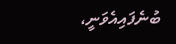ބުނެފައިއެވަނީ،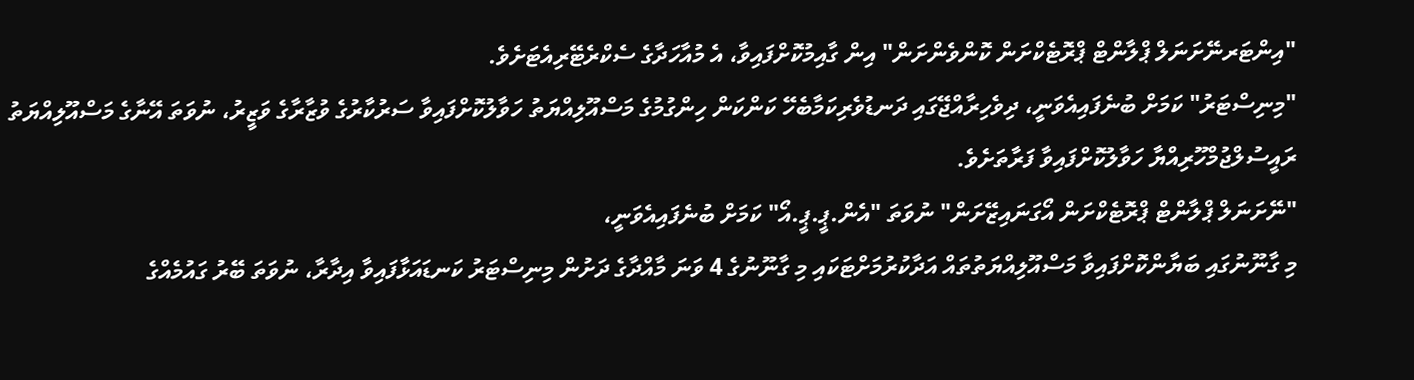"އިންޓަރނޭށަނަލް ޕްލާންޓް ޕްރޮޓެކްށަން ކޮންވެންށަން" އިން ގާއިމުކޮށްފައިވާ، އެ މުއާހަދާގެ ސެކްރެޓޭރިއެޓަށެވެ.
"މިނިސްޓަރު" ކަމަށް ބުނެފައިއެވަނީ، ދިވެހިރާއްޖޭގައި ދަނޑުވެރިކަމާބެހޭ ކަންކަން ހިންގުމުގެ މަސްއޫލިއްޔަތު ހަވާލުކޮށްފައިވާ ސަރުކާރުގެ ވުޒާރާގެ ވަޒީރު، ނުވަތަ އޭނާގެ މަސްއޫލިއްޔަތު ރައީސުލްޖުމްހޫރިއްޔާ ހަވާލުކޮށްފައިވާ ފަރާތަށެވެ.
"ނޭށަނަލް ޕްލާންޓް ޕްރޮޓެކްށަން އޯގަނައިޒޭށަން" ނުވަތަ "އެން.ޕީ.ޕީ.އޯ" ކަމަށް ބުނެފައިއެވަނީ،
މި ގާނޫނުގައި ބަޔާންކޮށްފައިވާ މަސްއޫލިއްޔަތުތައް އަދާކުރުމަށްޓަކައި މި ގާނޫނުގެ 4 ވަނަ މާއްދާގެ ދަށުން މިނިސްޓަރު ކަނޑައަޅާފައިވާ އިދާރާ، ނުވަތަ ބޭރު ގައުމެއްގެ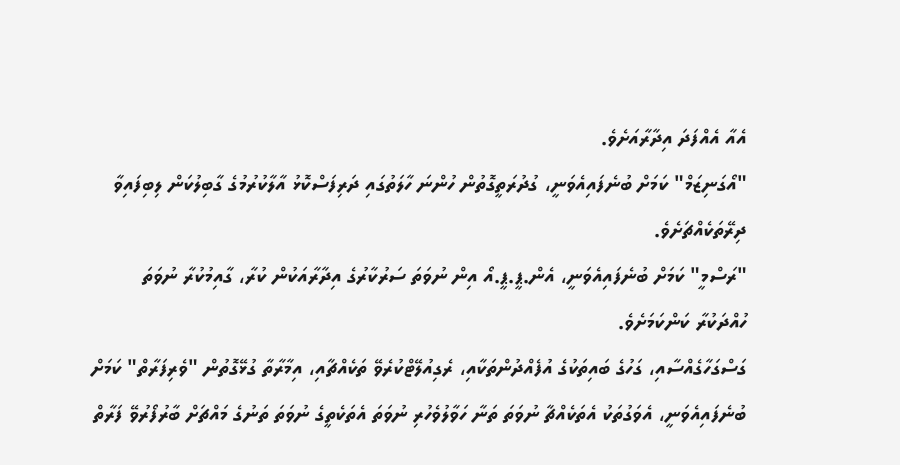އެއާ އެއްފަދަ އިދާރާއަށެވެ.
"އޯގަނިޒަމް" ކަމަށް ބުނެފައިއެވަނީ، ގުދުރަތީގޮތުން ހުންނަ ހާލަތުގައި ދަރިފަސްކޮޅު އާލާކުރުމުގެ ގާބިލުކަން ލިބިފައިވާ ދިރޭތަކެއްޗަށެވެ.
"ރަސްމީ" ކަމަށް ބުނެފައިއެވަނީ، އެން.ޕީ.ޕީ.އޯ އިން ނުވަތަ ސަރުކާރުގެ އިދާރާއަކުން ކުރާ، ގާއިމުކުރާ ނުވަތަ ހުއްދަކުރާ ކަންކަމަށެވެ.
ގަސްގަހާގެއްސާއި، ގަހުގެ ބައިތަކުގެ އުފެއްދުންތަކާއި، ރެގިއުލޭޓްކުރެވޭ ތަކެއްޗާއި، އިމާރާތާ ގުޅޭގޮތުން "ވެރިފަރާތް" ކަމަށް ބުނެފައިއެވަނީ، އެވަގުތަކު އެތަކެއްޗާ ނުވަތަ ތަނާ ހަވާލުވެހުރި ނުވަތަ އެތަކެތީގެ ނުވަތަ ތަނުގެ މައްޗަށް ބާރުފޯރުވޭ ފަރާތް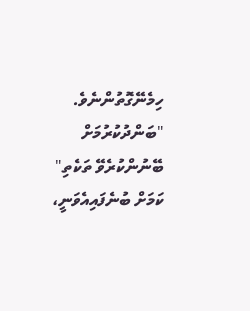ހިމެނޭގޮތުންނެވެ.
"ބަންދުކުރުމަށް ބޭނުންކުރެވޭ ތަކެތި" ކަމަށް ބުނެފައިއެވަނީ،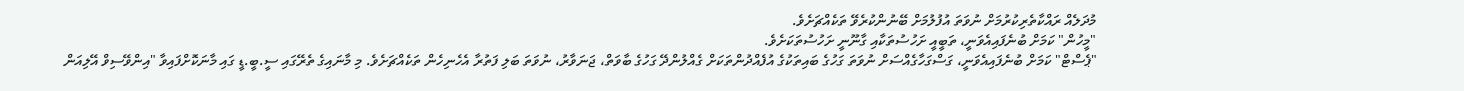މުދަލެއް ރައްކާތެރިކުރުމަށް ނުވަތަ އުފުލުމަށް ބޭނުންކުރެވޭ ތަކެއްޗަށެވެ.
"މީހުން" ކަމަށް ބުނެފައިއެވަނީ، ތަބީއީ ށަހުސުތަކާއި ގާނޫނީ ށަހުސުތަކަށެވެ.
"ޕެސްޓް" ކަމަށް ބުނެފައިއެވަނީ، ގަސްގަހާގެއްސަށް ނުވަތަ ގަހުގެ ބައިތަކުގެ އުފެއްދުންތަކަށް ގެއްލުންދޭ ގަހުގެ ބާވަތް، ޖަނަވާރު، ނުވަތަ ބަލި ފަތުރާ އެހެނިހެން ތަކެއްޗަށެވެ. މި މާނައިގެ ތެރޭގައި ސީ.ބީ.ޑީ ގައި މާނަކޮށްފައިވާ "އިންވޭސިވް އޭލިއަން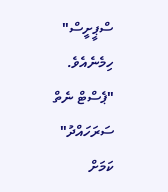ސްޕީށީސް" ހިމެނެއެވެ.
"ޕެސްޓް ނެތް ސަރަހައްދު" ކަމަށް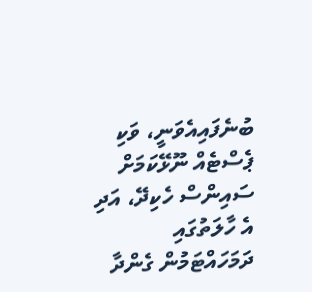ބުނެފައިއެވަނީ، ވަކި ޕެސްޓެއް ނޫޅޭކަމަށް ސައިންސް ހެކިދޭ، އަދި އެ ހާލަތުގައި ދަމަހައްޓަމުން ގެންދާ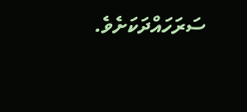ސަރަހައްދަކަށެވެ.